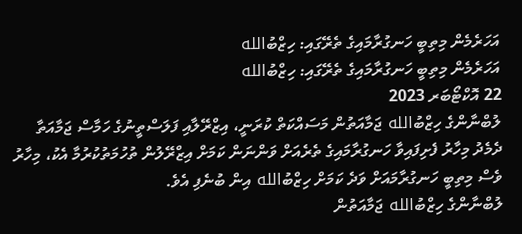އަހަރެމެން މިތިބީ ހަނގުރާމައިގެ ތެރޭގައި: ހިޒްބުالله
އަހަރެމެން މިތިބީ ހަނގުރާމައިގެ ތެރޭގައި: ހިޒްބުالله
22 އޮކްޓޯބަރ 2023
ލުބްނާންގެ ހިޒްބުالله ޖަމާއަތުން މަސައްކަތް ކުރަނީ، އިޒްރޭލާއި ފަލަސްތީނުގެ ހަމާސް ޖަމާއަތާ ދެމެދު މިހާރު ފެށިފައިވާ ހަނގުރާމައިގެ ތެރެއަށް ވަންނަން ކަމަށް އިޒްރޭލުން ތުހުމަތުކުރުމާ އެކު، މިހާރު ވެސް މިތިބީ ހަނގުރާމައަށް ވަދެ ކަމަށް ހިޒްބުالله އިން ބުނެފި އެވެ.
ލުބްނާންގެ ހިޒްބުالله ޖަމާއަތުން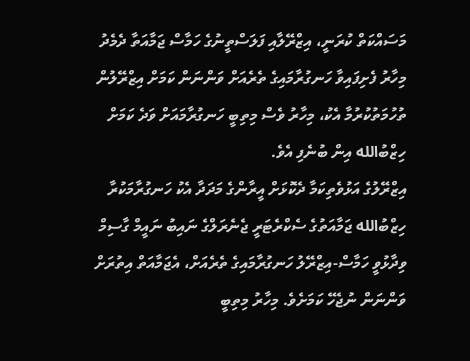މަސައްކަތް ކުރަނީ، އިޒްރޭލާއި ފަލަސްތީނުގެ ހަމާސް ޖަމާއަތާ ދެމެދު މިހާރު ފެށިފައިވާ ހަނގުރާމައިގެ ތެރެއަށް ވަންނަން ކަމަށް އިޒްރޭލުން ތުހުމަތުކުރުމާ އެކު، މިހާރު ވެސް މިތިބީ ހަނގުރާމައަށް ވަދެ ކަމަށް ހިޒްބުالله އިން ބުނެފި އެވެ.
އިޒްރޭލުގެ އަޅުވެތިކަމާ ދެކޮޅަށް އީރާންގެ މަދަދާ އެކު ހަނގުރާމަކުރާ ހިޒްބުالله ޖަމާއަތުގެ ސެކްރެޓަރީ ޖެނެރަލްގެ ނައިބު ނައީމް ގާސިމް ވިދާޅުވީ ހަމާސް-އިޒްރޭލު ހަނގުރާމައިގެ ތެރެއަށް، އެޖަމާއަތް އިތުރަށް ވަންނަން ނުޖެހޭ ކަމަށެވެ. މިހާރު މިތިބީ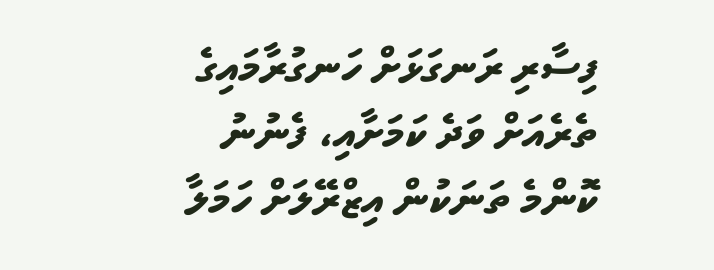ފިސާރި ރަނގަޅަށް ހަނގުރާމައިގެ ތެރެއަށް ވަދެ ކަމަށާއި، ފެނުނު ކޮންމެ ތަނަކުން އިޒްރޭލަށް ހަމަލާ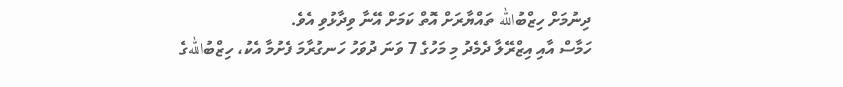ދިނުމަށް ހިޒްބުالله ތައްޔާރަށް އޮތް ކަމަށް އޭނާ ވިދާޅުވި އެވެ.
ހަމާސް އާއި އިޒްރޭލާ ދެމެދު މި މަހުގެ 7 ވަނަ ދުވަހު ހަނގުރާމަ ފެށުމާ އެކު، ހިޒްބުاللهގެ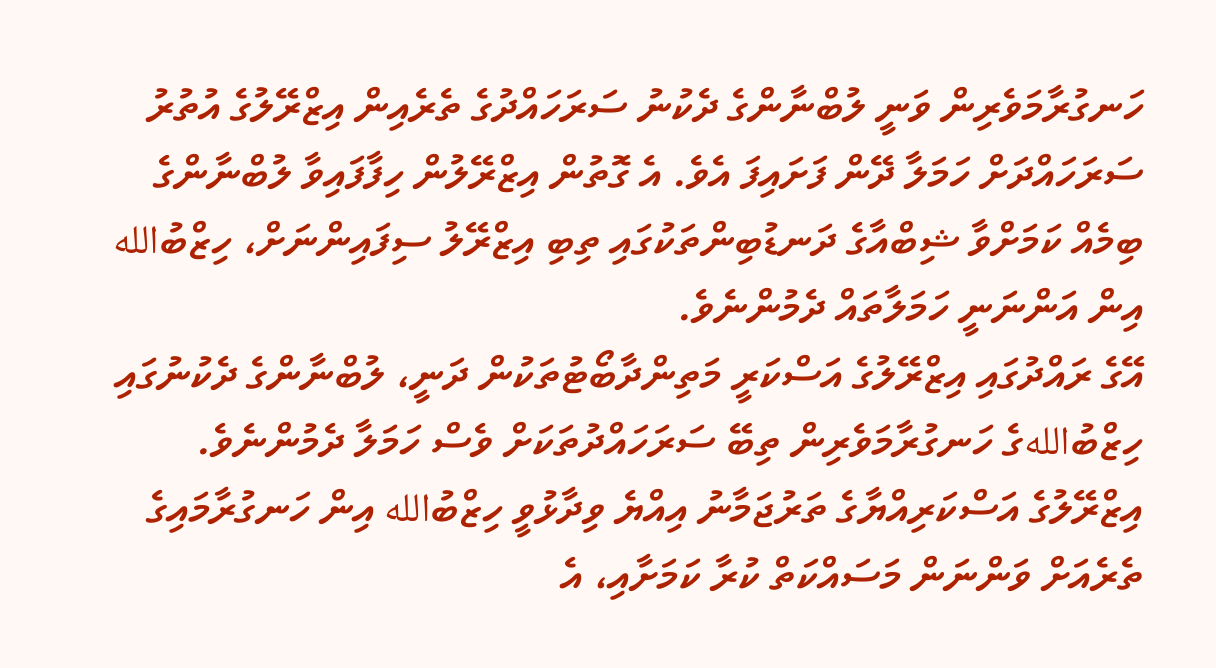ހަނގުރާމަވެރިން ވަނީ ލުބްނާންގެ ދެކުނު ސަރަހައްދުގެ ތެރެއިން އިޒްރޭލުގެ އުތުރު ސަރަހައްދަށް ހަމަލާ ދޭން ފަށައިފަ އެވެ. އެ ގޮތުން އިޒްރޭލުން ހިފާފައިވާ ލުބްނާންގެ ބިމެއް ކަމަށްވާ ޝިބްއާގެ ދަނޑުބިންތަކުގައި ތިބި އިޒްރޭލު ސިފައިންނަށް، ހިޒްބުالله އިން އަންނަނީ ހަމަލާތައް ދެމުންނެވެ.
އޭގެ ރައްދުގައި އިޒްރޭލުގެ އަސްކަރީ މަތިންދާބޯޓުތަކުން ދަނީ، ލުބްނާންގެ ދެކުނުގައި ހިޒްބުاللهގެ ހަނގުރާމަވެރިން ތިބޭ ސަރަހައްދުތަކަށް ވެސް ހަމަލާ ދެމުންނެވެ. އިޒްރޭލުގެ އަސްކަރިއްޔާގެ ތަރުޖަމާނު އިއްޔެ ވިދާޅުވީ ހިޒްބުالله އިން ހަނގުރާމައިގެ ތެރެއަށް ވަންނަން މަސައްކަތް ކުރާ ކަމަށާއި، އެ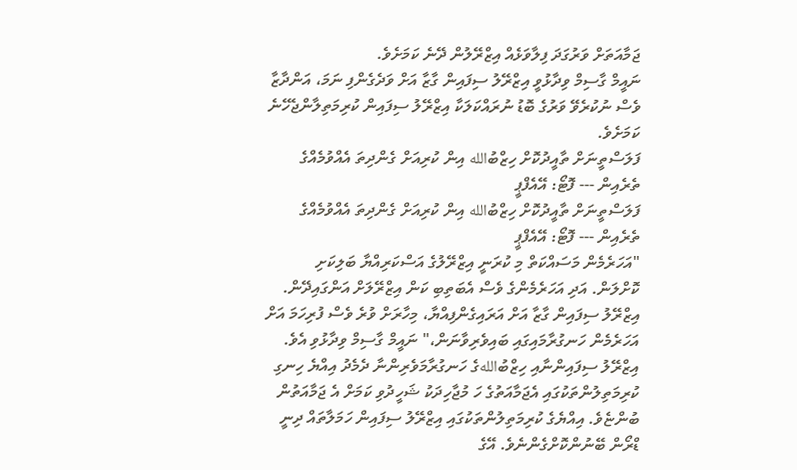ޖަމާއަތަށް ވަރުގަދަ ފިލާވަޅެއް އިޒްރޭލުން ދޭނެ ކަމަށެވެ.
ނައީމް ގާސިމް ވިދާޅުވީ އިޒްރޭލު ސިފައިން ގާޒާ އަށް ވަދެގެންފި ނަމަ، އަންދާޒާ ވެސް ނުކުރެވޭ ވަރުގެ ބޮޑު ނުރައްކަލަކާ އިޒްރޭލު ސިފައިން ކުރިމަތިލާންޖެހޭނެ ކަމަށެވެ.
ފަލަސްތީނަށް ތާއީދުކޮށް ހިޒްބުالله އިން ކުރިއަށް ގެންދިތަ އެއްވުމެއްގެ ތެރެއިން --- ފޮޓޯ: އޭއެފްޕީ
ފަލަސްތީނަށް ތާއީދުކޮށް ހިޒްބުالله އިން ކުރިއަށް ގެންދިތަ އެއްވުމެއްގެ ތެރެއިން --- ފޮޓޯ: އޭއެފްޕީ
"އަހަރެމެން މަސައްކަތް މި ކުރަނީ އިޒްރޭލުގެ އަސްކަރިއްޔާ ބަލިކަށި ކޮށްލަން. އަދި އަހަރެމެންގެ ވެސް އެބަތިބި ކަން އިޒްރޭލަށް އަންގައިދޭން. އިޒްރޭލު ސިފައިން ގާޒާ އަށް އަރައިގެންފިއްޔާ، މިހާރަށް ވުރެ ވެސް ފުރިހަމަ އަށް އަހަރެމެން ހަނގުރާމައިގައި ބައިވެރިވާނަން،" ނައީމް ގާސިމް ވިދާޅުވި އެވެ.
އިޒްރޭލު ސިފައިންނާއި ހިޒްބުاللهގެ ހަނގުރާމަވެރިންނާ ދެމެދު އިއްޔެ ހިނގި ކުރިމަތިލުންތަކުގައި އެޖަމާއަތުގެ ހަ މުޖާހިދަކު ޝަހީދުވި ކަމަށް އެ ޖަމާއަތުން ބުންޏެވެ. އިއްޔެގެ ކުރިމަތިލުންތަކުގައި އިޒްރޭލު ސިފައިން ހަމަލާތައް ދިނީ ޑްރޯން ބޭނުންކޮށްގެންނެވެ. އޭގެ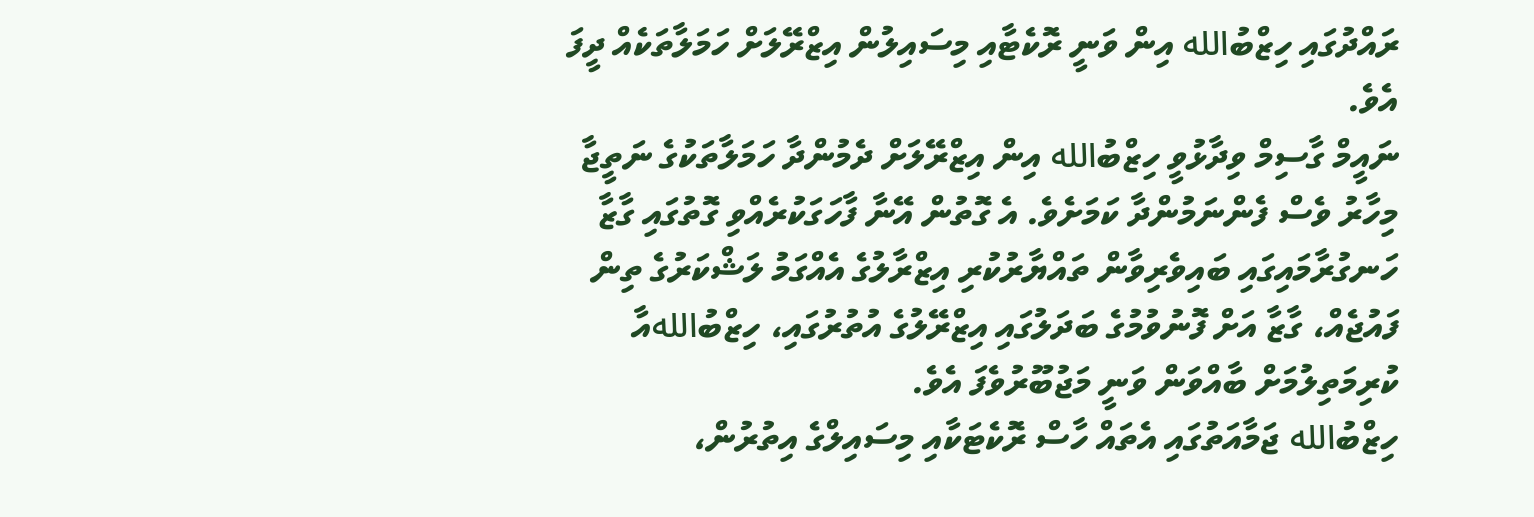ރައްދުގައި ހިޒްބުالله އިން ވަނީ ރޮކެޓާއި މިސައިލުން އިޒްރޭލަށް ހަމަލާތަކެއް ދީފަ އެވެ.
ނައީމް ގާސިމް ވިދާޅުވީ ހިޒްބުالله އިން އިޒްރޭލަށް ދެމުންދާ ހަމަލާތަކުގެ ނަތީޖާ މިހާރު ވެސް ފެންނަމުންދާ ކަމަށެވެ. އެ ގޮތުން އޭނާ ފާހަގަކުރެއްވި ގޮތުގައި ގާޒާ ހަނގުރާމައިގައި ބައިވެރިވާން ތައްޔާރުކުރި އިޒްރާލުގެ އެއްގަމު ލަޝްކަރުގެ ތިން ފައުޖެއް، ގާޒާ އަށް ފޮނުވުމުގެ ބަދަލުގައި އިޒްރޭލުގެ އުތުރުގައި، ހިޒްބުاللهއާ ކުރިމަތިލުމަށް ބާއްވަން ވަނީ މަޖުބޫރުވެފަ އެވެ.
ހިޒްބުالله ޖަމާއަތުގައި އެތައް ހާސް ރޮކެޓަކާއި މިސައިލްގެ އިތުރުން،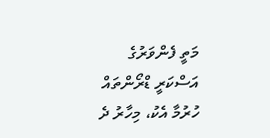މަތީ ފެންވަރުގެ އަސްކަރީ ޑްރޯންތައް ހުރުމާ އެކު، މިހާރު ދެ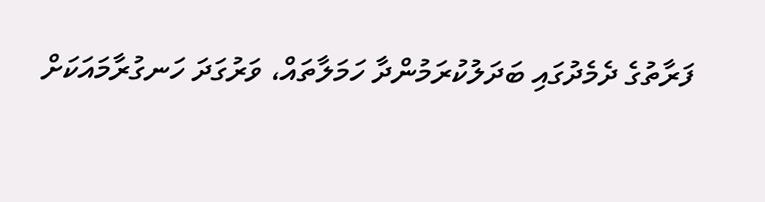ފަރާތުގެ ދެމެދުގައި ބަދަލުކުރަމުންދާ ހަމަލާތައް، ވަރުގަދަ ހަނގުރާމައަކަށް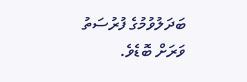ބަދަލުވުމުގެ ފުރުސަތު ވަރަށް ބޮޑެވެ.